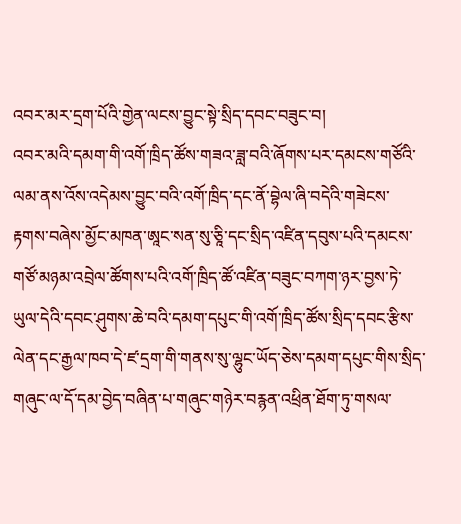འབར་མར་དྲག་པོའི་གྱེན་ལངས་བྱུང་སྟེ་སྲིད་དབང་བཟུང་བ།
འབར་མའི་དམག་གི་འགོ་ཁྲིད་ཚོས་གཟའ་ཟླ་བའི་ཞོགས་པར་དམངས་གཙོའི་ལམ་ནས་འོས་འདེམས་བྱུང་བའི་འགོ་ཁྲིད་དང་ནོ་བྷེལ་ཞི་བདེའི་གཟེངས་རྟགས་བཞེས་མྱོང་མཁན་ཨཱང་སན་སུ་ཅཱི་དང་སྲིད་འཛིན་དབུས་པའི་དམངས་གཙོ་མཉམ་འབྲེལ་ཚོགས་པའི་འགོ་ཁྲིད་ཚོ་འཛིན་བཟུང་བཀག་ཉར་བྱས་ཏེ་ཡུལ་དེའི་དབང་ཤུགས་ཆེ་བའི་དམག་དཔུང་གི་འགོ་ཁྲིད་ཚོས་སྲིད་དབང་རྩིས་ལེན་དང་རྒྱལ་ཁབ་དེ་ཛ་དྲག་གི་གནས་སུ་ལྷུང་ཡོད་ཅེས་དམག་དཔུང་གིས་སྲིད་གཞུང་ལ་དོ་དམ་བྱེད་བཞིན་པ་གཞུང་གཉེར་བརྙན་འཕྲིན་ཐོག་ཏུ་གསལ་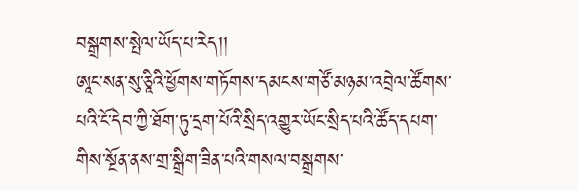བསྒྲགས་སྤེལ་ཡོད་པ་རེད།།
ཨཱང་སན་སུ་ཅཱིའི་ཕྱོགས་གཏོགས་དམངས་གཙོ་མཉམ་འབྲེལ་ཚོགས་པའི་ངོ་དེབ་ཀྱི་ཐོག་ཏུ་དྲག་པོའི་སྲིད་འགྱུར་ཡོང་སྲིད་པའི་ཚོད་དཔག་གིས་སྔོན་ནས་གྲ་སྒྲིག་ཟིན་པའི་གསལ་བསྒྲགས་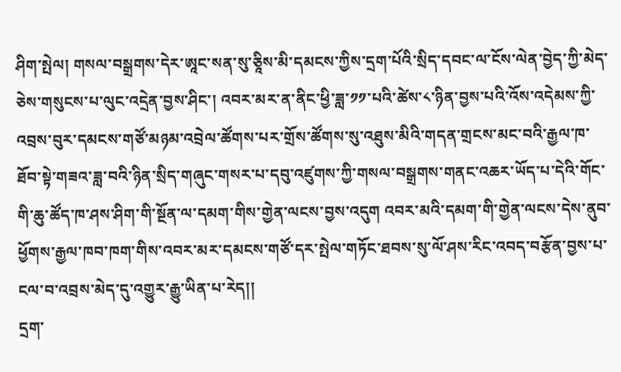ཤིག་སྤེལ། གསལ་བསྒྲགས་དེར་ཨཱང་སན་སུ་ཅཱིས་མི་དམངས་ཀྱིས་དྲག་པོའི་སྲིད་དབང་ལ་ངོས་ལེན་བྱེད་ཀྱི་མེད་ཅེས་གསུངས་པ་ལུང་འདྲེན་བྱས་ཤིང་། འབར་མར་ན་ནིང་ཕྱི་ཟླ་༡༡་པའི་ཚེས་༨་ཉིན་བྱས་པའི་འོས་འདེམས་ཀྱི་འབྲས་བུར་དམངས་གཙོ་མཉམ་འབྲེལ་ཚོགས་པར་གྲོས་ཚོགས་སུ་འཐུས་མིའི་གདན་གྲངས་མང་བའི་རྒྱལ་ཁ་ཐོབ་སྟེ་གཟའ་ཟླ་བའི་ཉིན་སྲིད་གཞུང་གསར་པ་དབུ་འཛུགས་ཀྱི་གསལ་བསྒྲགས་གནང་འཆར་ཡོད་པ་དེའི་གོང་གི་ཆུ་ཚོད་ཁ་ཤས་ཤིག་གི་སྔོན་ལ་དམག་གིས་གྱེན་ལངས་བྱས་འདུག འབར་མའི་དམག་གི་གྱེན་ལངས་དེས་ནུབ་ཕྱོགས་རྒྱལ་ཁབ་ཁག་གིས་འབར་མར་དམངས་གཙོ་དར་སྤེལ་གཏོང་ཐབས་སུ་ལོ་ཤས་རིང་འབད་བརྩོན་བྱས་པ་ངལ་བ་འབྲས་མེད་དུ་འགྱུར་རྒྱུ་ཡིན་པ་རེད།།
དྲག་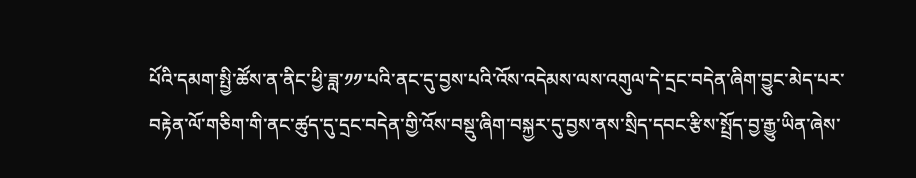པོའི་དམག་སྤྱི་ཚོས་ན་ནིང་ཕྱི་ཟླ་༡༡་པའི་ནང་དུ་བྱས་པའི་འོས་འདེམས་ལས་འགུལ་དེ་དྲང་བདེན་ཞིག་བྱུང་མེད་པར་བརྟེན་ལོ་གཅིག་གི་ནང་ཚུད་དུ་དྲང་བདེན་གྱི་འོས་བསྡུ་ཞིག་བསྐྱར་དུ་བྱས་ནས་སྲིད་དབང་རྩིས་སྤྲོད་བྱ་རྒྱུ་ཡིན་ཞེས་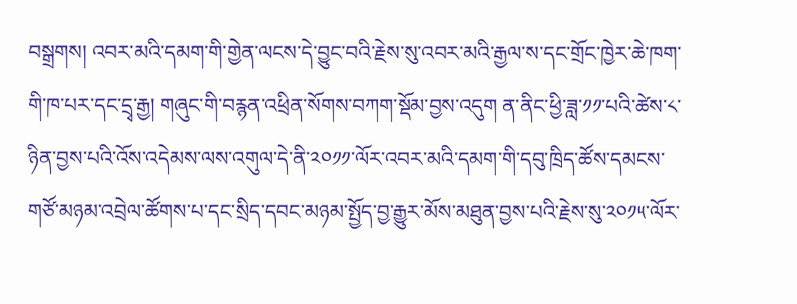བསྒྲགས། འབར་མའི་དམག་གི་གྱེན་ལངས་དེ་བྱུང་བའི་རྗེས་སུ་འབར་མའི་རྒྱལ་ས་དང་གྲོང་ཁྱེར་ཆེ་ཁག་གི་ཁ་པར་དང་དྲྭ་རྒྱ། གཞུང་གི་བརྙན་འཕྲིན་སོགས་བཀག་སྡོམ་བྱས་འདུག ན་ནིང་ཕྱི་ཟླ་༡༡་པའི་ཚེས་༨་ཉིན་བྱས་པའི་འོས་འདེམས་ལས་འགུལ་དེ་ནི་༢༠༡༡་ལོར་འབར་མའི་དམག་གི་དབུ་ཁྲིད་ཚོས་དམངས་གཙོ་མཉམ་འབྲེལ་ཚོགས་པ་དང་སྲིད་དབང་མཉམ་སྤྱོད་བྱ་རྒྱུར་མོས་མཐུན་བྱས་པའི་རྗེས་སུ་༢༠༡༥་ལོར་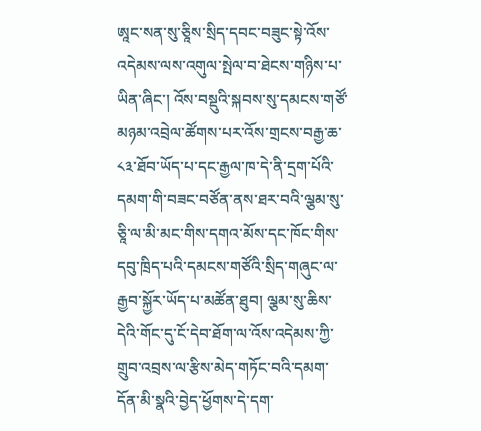ཨཱང་སན་སུ་ཅཱིས་སྲིད་དབང་བཟུང་སྟེ་འོས་འདེམས་ལས་འགུལ་སྤེལ་བ་ཐེངས་གཉིས་པ་ཡིན་ཞིང་། འོས་བསྡུའི་སྐབས་སུ་དམངས་གཙོ་མཉམ་འབྲེལ་ཚོགས་པར་འོས་གྲངས་བརྒྱ་ཆ་༨༣་ཐོབ་ཡོད་པ་དང་རྒྱལ་ཁ་དེ་ནི་དྲག་པོའི་དམག་གི་བཟང་བཙོན་ནས་ཐར་བའི་ལྕམ་སུ་ཅཱི་ལ་མི་མང་གིས་དགའ་མོས་དང་ཁོང་གིས་དབུ་ཁྲིད་པའི་དམངས་གཙོའི་སྲིད་གཞུང་ལ་རྒྱབ་སྐྱོར་ཡོད་པ་མཚོན་ཐུབ། ལྕམ་སུ་ཆིས་དེའི་གོང་དུ་ངོ་དེབ་ཐོག་ལ་འོས་འདེམས་ཀྱི་གྲུབ་འབྲས་ལ་རྩིས་མེད་གཏོང་བའི་དམག་དོན་མི་སྣའི་བྱེད་ཕྱོགས་དེ་དག་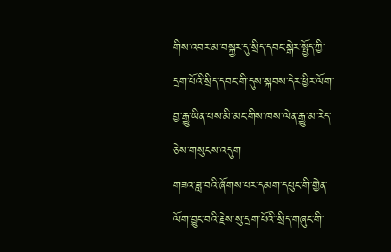གིས་འབར་མ་བསྐྱར་དུ་སྲིད་དབང་སྒེར་སྤྱོད་ཀྱི་དྲག་པོའི་སྲིད་དབང་གི་དུས་སྐབས་དེར་ཕྱིར་ལོག་བྱ་རྒྱུ་ཡིན་པས་མི་མང་གིས་ཁས་ལེན་རྒྱུ་མ་རེད་ཅེས་གསུངས་འདུག
གཟའ་ཟླ་བའི་ཞོགས་པར་དམག་དཔུང་གི་གྱེན་ལོག་བྱུང་བའི་རྗེས་སུ་དྲག་པོའི་་སྲིད་གཞུང་གི་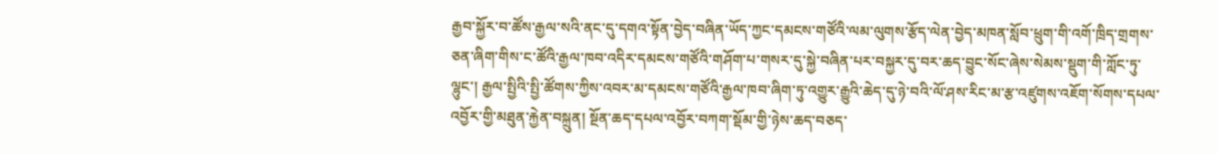རྒྱབ་སྐྱོར་བ་ཚོས་རྒྱལ་སའི་ནང་དུ་དགའ་སྟོན་བྱེད་བཞིན་ཡོད་ཀྱང་དམངས་གཙོའི་ལམ་ལུགས་རྩོད་ལེན་བྱེད་མཁན་སློབ་ཕྲུག་གི་འགོ་ཁྲིད་གྲགས་ཅན་ཞིག་གིས་ང་ཚོའི་རྒྱལ་ཁབ་འདིར་དམངས་གཙོའི་གཤོག་པ་གསར་དུ་སྐྱེ་བཞིན་པར་བསྐྱར་དུ་བར་ཆད་བྱུང་སོང་ཞེས་སེམས་སྡུག་གི་ཀློང་ཏུ་ལྷུང་། རྒྱལ་སྤྱིའི་སྤྱི་ཚོགས་ཀྱིས་འབར་མ་དམངས་གཙོའི་རྒྱལ་ཁབ་ཞིག་ཏུ་འགྱུར་རྒྱུའི་ཆེད་དུ་ཉེ་བའི་ལོ་ཤས་རིང་མ་རྩ་འཛུགས་འཇོག་སོགས་དཔལ་འབྱོར་གྱི་མཐུན་རྐྱེན་བསྐྲུན། སྔོན་ཆད་དཔལ་འབྱོར་བཀག་སྡོམ་གྱི་ཉེས་ཆད་བཅད་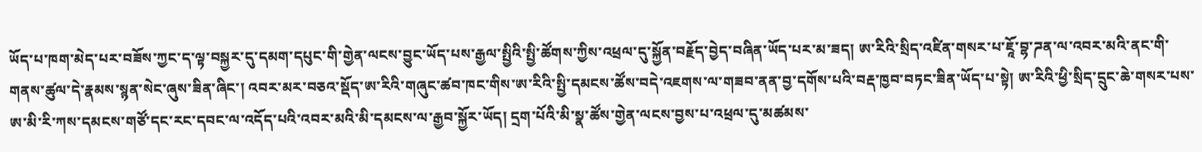ཡོད་པ་ཁག་མེད་པར་བཟོས་ཀྱང་ད་ལྟ་བསྐྱར་དུ་དམག་དཔུང་གི་གྱེན་ལངས་བྱུང་ཡོད་པས་རྒྱལ་སྤྱིའི་སྤྱི་ཚོགས་ཀྱིས་འཕྲལ་དུ་སྐྱོན་བརྗོད་བྱེད་བཞིན་ཡོད་པར་མ་ཟད། ཨ་རིའི་སྲིད་འཛིན་གསར་པ་ཇཱོ་བྷ་ཌན་ལ་འབར་མའི་ནང་གི་གནས་ཚུལ་དེ་རྣམས་སྙན་སེང་ཞུས་ཟིན་ཞིང་། འབར་མར་བཅའ་སྡོད་ཨ་རིའི་གཞུང་ཚབ་ཁང་གིས་ཨ་རིའི་སྤྱི་དམངས་ཚོས་བདེ་འཇགས་ལ་གཟབ་ནན་བྱ་དགོས་པའི་བརྡ་ཁྱབ་བཏང་ཟིན་ཡོད་པ་སྟེ། ཨ་རིའི་ཕྱི་སྲིད་དྲུང་ཆེ་གསར་པས་ཨ་མི་རི་ཀས་དམངས་གཙོ་དང་རང་དབང་ལ་འདོད་པའི་འབར་མའི་མི་དམངས་ལ་རྒྱབ་སྐྱོར་ཡོད། དྲག་པོའི་མི་སྣ་ཚོས་གྱེན་ལངས་བྱས་པ་འཕྲལ་དུ་མཚམས་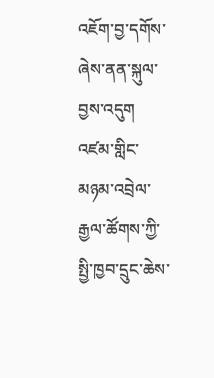འཇོག་བྱ་དགོས་ཞེས་ནན་སྐུལ་བྱས་འདུག
འཛམ་གླིང་མཉམ་འབྲེལ་རྒྱལ་ཚོགས་ཀྱི་སྤྱི་ཁྱབ་དྲུང་ཆེས་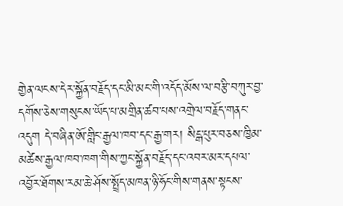གྱེན་ལངས་དེར་སྐྱོན་བརྗོད་དང་མི་མང་གི་འདོད་མོས་ལ་བརྩི་བཀུར་བྱ་དགོས་ཅེས་གསུངས་ཡོད་པ་མགྲིན་ཚབ་པས་འགྲེལ་བརྗོད་གནང་འདུག དེ་བཞིན་ཨོ་གླིང་རྒྱལ་ཁབ་དང་རྒྱ་གར། སིངྒ་པུར་བཅས་ཁྱིམ་མཚེས་རྒྱལ་ཁབ་ཁག་གིས་ཀྱང་སྐྱོན་བརྗོད་དང་འབར་མར་དཔལ་འབྱོར་ཐོགས་རམ་ཆེ་ཤོས་སྤྲོད་མཁན་ཉི་ཧོང་གིས་གནས་སྟངས་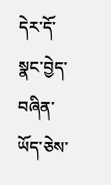དེར་དོ་སྣང་བྱེད་བཞིན་ཡོད་ཅེས་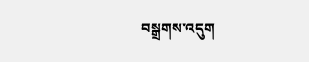བསྒྲགས་འདུག